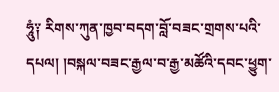ཧཱུཾ༑ རིགས་ཀུན་ཁྱབ་བདག་བློ་བཟང་གྲགས་པའི་དཔལ། །བསྐལ་བཟང་རྒྱལ་བ་རྒྱ་མཚོའི་དབང་ཕྱུག་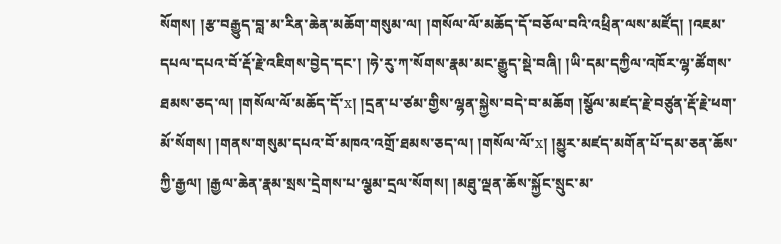སོགས། །རྩ་བརྒྱུད་བླ་མ་རིན་ཆེན་མཆོག་གསུམ་ལ། །གསོལ་ལོ་མཆོད་དོ་བཅོལ་བའི་འཕྲིན་ལས་མཛོད། །འཇམ་དཔལ་དཔའ་བོ་རྡོ་རྗེ་འཇིགས་བྱེད་དང་། །ཧེ་རུ་ཀ་སོགས་རྣམ་མང་རྒྱུད་སྡེ་བཞི། །ཡི་དམ་དཀྱིལ་འཁོར་ལྷ་ཚོགས་ཐམས་ཅད་ལ། །གསོལ་ལོ་མཆོད་དོ་x། །དྲན་པ་ཙམ་གྱིས་ལྷན་སྐྱེས་བདེ་བ་མཆོག །སྩོལ་མཛད་རྗེ་བཙུན་རྡོ་རྗེ་ཕག་མོ་སོགས། །གནས་གསུམ་དཔའ་བོ་མཁའ་འགྲོ་ཐམས་ཅད་ལ། །གསོལ་ལོ་x། །མྱུར་མཛད་མགོན་པོ་དམ་ཅན་ཆོས་ཀྱི་རྒྱལ། །རྒྱལ་ཆེན་རྣམ་སྲས་དྲེགས་པ་ལྕམ་དྲལ་སོགས། །མཐུ་ལྡན་ཆོས་སྐྱོང་སྲུང་མ་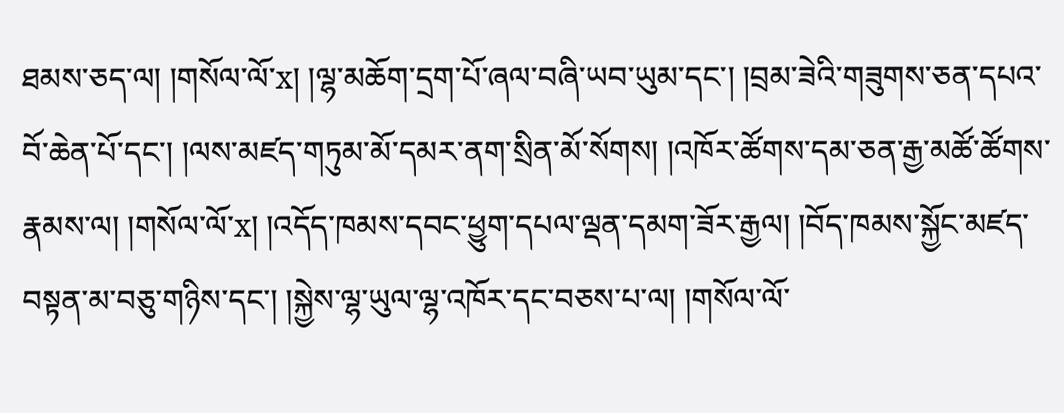ཐམས་ཅད་ལ། །གསོལ་ལོ་x། །ལྷ་མཆོག་དྲག་པོ་ཞལ་བཞི་ཡབ་ཡུམ་དང་། །བྲམ་ཟེའི་གཟུགས་ཅན་དཔའ་བོ་ཆེན་པོ་དང་། །ལས་མཛད་གཏུམ་མོ་དམར་ནག་སྲིན་མོ་སོགས། །འཁོར་ཚོགས་དམ་ཅན་རྒྱ་མཚོ་ཚོགས་རྣམས་ལ། །གསོལ་ལོ་x། །འདོད་ཁམས་དབང་ཕྱུག་དཔལ་ལྡན་དམག་ཟོར་རྒྱལ། །བོད་ཁམས་སྐྱོང་མཛད་བསྟན་མ་བཅུ་གཉིས་དང་། །སྐྱེས་ལྷ་ཡུལ་ལྷ་འཁོར་དང་བཅས་པ་ལ། །གསོལ་ལོ་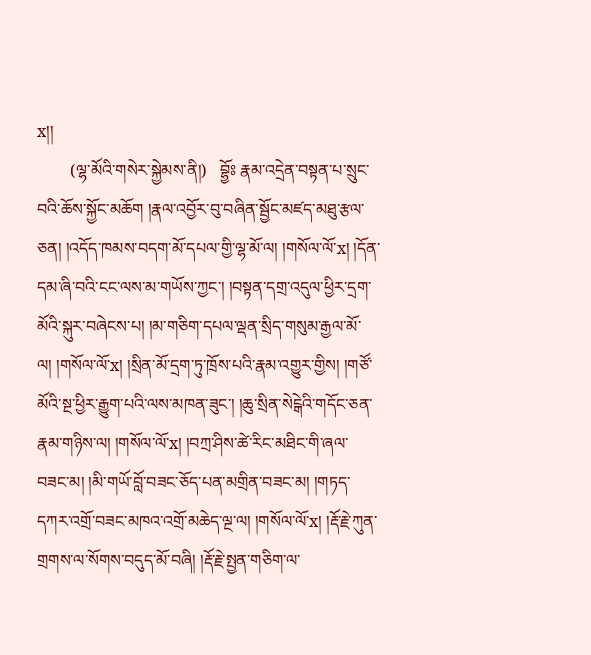x།།
        (ལྷ་མོའི་གསེར་སྐྱེམས་ནི།)   བྷྱོཿ རྣམ་འདྲེན་བསྟན་པ་སྲུང་བའི་ཆོས་སྐྱོང་མཆོག །རྣལ་འབྱོར་བུ་བཞིན་སྦྱོང་མཛད་མཐུ་རྩལ་ཅན། །འདོད་ཁམས་བདག་མོ་དཔལ་གྱི་ལྷ་མོ་ལ། །གསོལ་ལོ་x། །དོན་དམ་ཞི་བའི་ངང་ལས་མ་གཡོས་ཀྱང་། །བསྟན་དགྲ་འདུལ་ཕྱིར་དྲག་མོའི་སྐུར་བཞེངས་པ། །མ་གཅིག་དཔལ་ལྡན་སྲིད་གསུམ་རྒྱལ་མོ་ལ། །གསོལ་ལོ་x། །སྲིན་མོ་དྲག་ཏུ་ཁྲོས་པའི་རྣམ་འགྱུར་གྱིས། །གཙོ་མོའི་སྔ་ཕྱིར་རྒྱུག་པའི་ལས་མཁན་ཟུང་། །ཆུ་སྲིན་སེངྒེའི་གདོང་ཅན་རྣམ་གཉིས་ལ། །གསོལ་ལོ་x། །བཀྲ་ཤིས་ཚེ་རིང་མཐིང་གི་ཞལ་བཟང་མ། །མི་གཡོ་བློ་བཟང་ཅོད་པན་མགྲིན་བཟང་མ། །གཏད་དཀར་འགྲོ་བཟང་མཁའ་འགྲོ་མཆེད་ལྔ་ལ། །གསོལ་ལོ་x། །རྡོ་རྗེ་ཀུན་གྲགས་ལ་སོགས་བདུད་མོ་བཞི། །རྡོ་རྗེ་སྤྱན་གཅིག་ལ་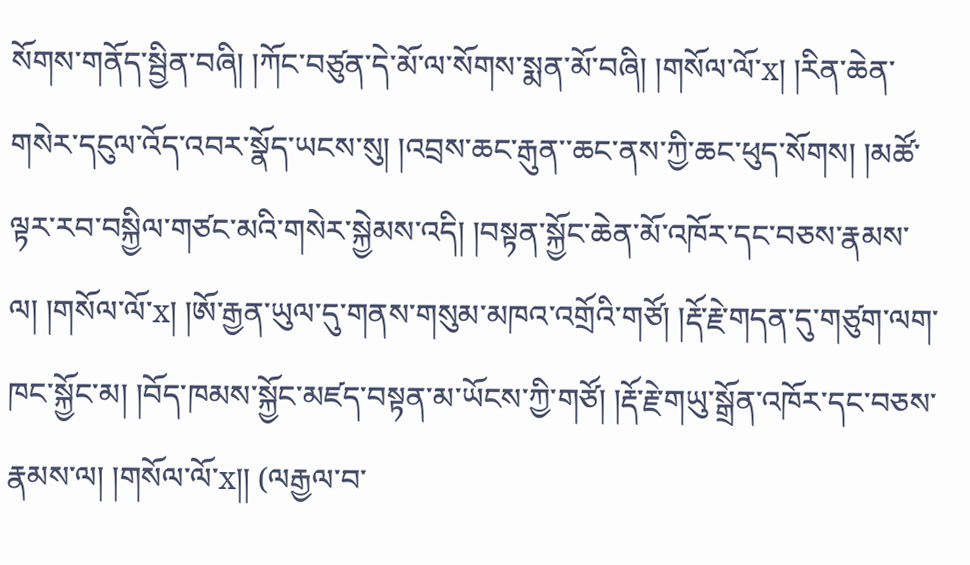སོགས་གནོད་སྦྱིན་བཞི། །ཀོང་བཙུན་དེ་མོ་ལ་སོགས་སྨན་མོ་བཞི། །གསོལ་ལོ་x། །རིན་ཆེན་གསེར་དངུལ་འོད་འབར་སྣོད་ཡངས་སུ། །འབྲས་ཆང་རྒུན་་ཆང་ནས་ཀྱི་ཆང་ཕུད་སོགས། །མཚོ་ལྟར་རབ་བསྐྱིལ་གཙང་མའི་གསེར་སྐྱེམས་འདི། །བསྟན་སྐྱོང་ཆེན་མོ་འཁོར་དང་བཅས་རྣམས་ལ། །གསོལ་ལོ་x། །ཨོ་རྒྱན་ཡུལ་དུ་གནས་གསུམ་མཁའ་འགྲོའི་གཙོ། །རྡོ་རྗེ་གདན་དུ་གཙུག་ལག་ཁང་སྐྱོང་མ། །བོད་ཁམས་སྐྱོང་མཛད་བསྟན་མ་ཡོངས་ཀྱི་གཙོ། །རྡོ་རྗེ་གཡུ་སྒྲོན་འཁོར་དང་བཅས་རྣམས་ལ། །གསོལ་ལོ་x།། (ལརྒྱལ་བ་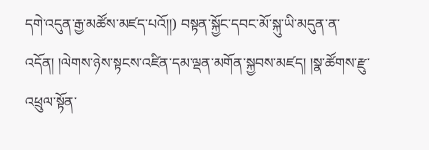དགེ་འདུན་རྒྱ་མཚོས་མཛད་པའོ།།) བསྟན་སྐྱོང་དབང་མོ་སྐུ་ཡི་མདུན་ན་འདོན། །ལེགས་ཉེས་སྟངས་འཛིན་དམ་ལྡན་མགོན་སྐྱབས་མཛད། །སྣ་ཚོགས་རྫུ་འཕྲུལ་སྟོན་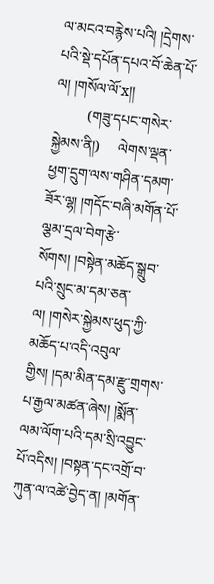ལ་མངའ་བརྙེས་པའི། །དྲེགས་པའི་སྡེ་དཔོན་དཔའ་བོ་ཆེན་པོ་ལ། །གསོལ་ལོ་x།།
         (གཟུ་དཔང་གསེར་སྐྱེམས་ནི།)     ལེགས་ལྡན་ཕྱག་དྲུག་ལས་གཤིན་དམག་ཟོར་ལྷ། །གདོང་བཞི་མགོན་པོ་ལྕམ་དྲལ་བེག་རྩེ་སོགས། །བསྟེན་མཆོད་སྒྲུབ་པའི་སྲུང་མ་དམ་ཅན་ལ། །གསེར་སྐྱེམས་ཕུད་ཀྱི་མཆོད་པ་འདི་འབུལ་གྱིས། །དམ་མིན་དམ་རྫུ་གྲགས་པ་རྒྱལ་མཚན་ཞེས། །སྨོན་ལམ་ལོག་པའི་དམ་སྲི་འབྱུང་པོ་འདིས། །བསྟན་དང་འགྲོ་བ་ཀུན་ལ་འཚེ་བྱེད་ན། །མགོན་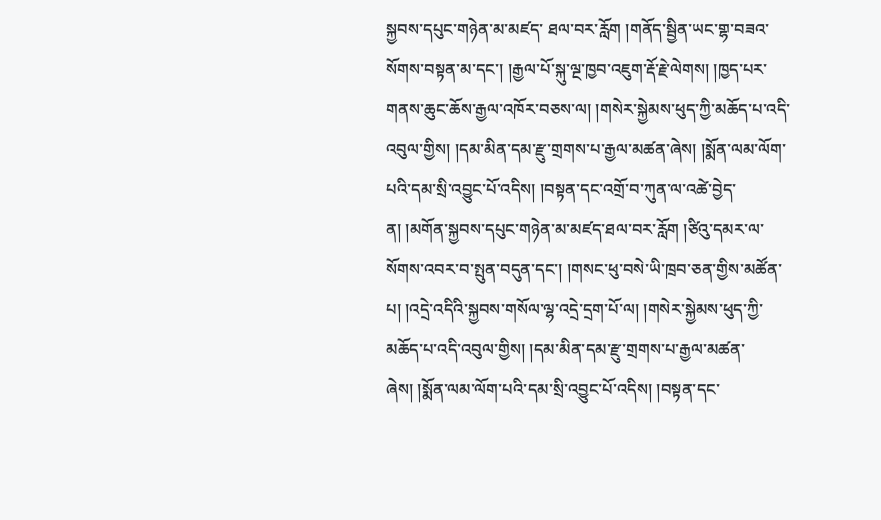སྐྱབས་དཔུང་གཉེན་མ་མཛད་ ཐལ་བར་རློག །གནོད་སྦྱིན་ཡང་གྷ་བཟའ་སོགས་བསྟན་མ་དང་། །རྒྱལ་པོ་སྐུ་ལྔ་ཁྱབ་འཇུག་རྡོ་རྗེ་ལེགས། །ཁྱད་པར་གནས་ཆུང་ཆོས་རྒྱལ་འཁོར་བཅས་ལ། །གསེར་སྐྱེམས་ཕུད་ཀྱི་མཆོད་པ་འདི་འབུལ་གྱིས། །དམ་མིན་དམ་རྫུ་གྲགས་པ་རྒྱལ་མཚན་ཞེས། །སྨོན་ལམ་ལོག་པའི་དམ་སྲི་འབྱུང་པོ་འདིས། །བསྟན་དང་འགྲོ་བ་ཀུན་ལ་འཚེ་བྱེད་ན། །མགོན་སྐྱབས་དཔུང་གཉེན་མ་མཛད་ཐལ་བར་རློག །ཙིའུ་དམར་ལ་སོགས་འབར་བ་སྤུན་བདུན་དང་། །གསང་ཕུ་བསེ་ཡི་ཁྲབ་ཅན་གྱིས་མཚོན་པ། །འདྲེ་འདིའི་སྐྱབས་གསོལ་ལྷ་འདྲེ་དྲག་པོ་ལ། །གསེར་སྐྱེམས་ཕུད་ཀྱི་མཆོད་པ་འདི་འབུལ་གྱིས། །དམ་མིན་དམ་རྫུ་གྲགས་པ་རྒྱལ་མཚན་ཞེས། །སྨོན་ལམ་ལོག་པའི་དམ་སྲི་འབྱུང་པོ་འདིས། །བསྟན་དང་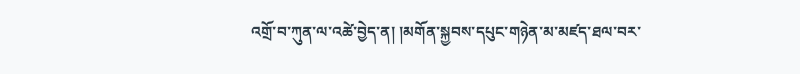འགྲོ་བ་ཀུན་ལ་འཚེ་བྱེད་ན། །མགོན་སྐྱབས་དཔུང་གཉེན་མ་མཛད་ཐལ་བར་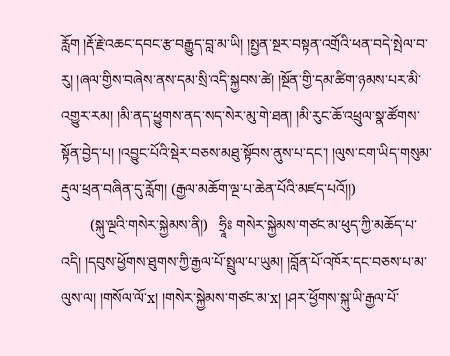རློག །རྡོ་རྗེ་འཆང་དབང་རྩ་བརྒྱུད་བླ་མ་ཡི། །སྤྱན་སྔར་བསྟན་འགྲོའི་ཕན་བདེ་སྤེལ་བ་རུ། །ཞལ་གྱིས་བཞེས་ནས་དམ་སྲི་འདི་སྐྱབས་ཚེ། །སྔོན་གྱི་དམ་ཚིག་ཉམས་པར་མི་འགྱུར་རམ། །མི་ནད་ཕྱུགས་ནད་སད་སེར་མུ་གེ་ཐན། །མི་རུང་ཆོ་འཕྲུལ་སྣ་ཚོགས་སྟོན་བྱེད་པ། །འབྱུང་པོའི་སྡེར་བཅས་མཐུ་སྟོབས་ནུས་པ་དང་། །ལུས་ངག་ཡིད་གསུམ་རྡུལ་ཕྲན་བཞིན་དུ་རློག། (རྒྱལ་མཆོག་ལྔ་པ་ཆེན་པོའི་མཛད་པའོ།།)
        (སྐུ་ལྔའི་གསེར་སྐྱེམས་ནི།)   ཧྲཱིཿ གསེར་སྐྱེམས་གཙང་མ་ཕུད་ཀྱི་མཆོད་པ་འདི། །དབུས་ཕྱོགས་ཐུགས་ཀྱི་རྒྱལ་པོ་སྤྲུལ་པ་ཡུམ། །བློན་པོ་འཁོར་དང་བཅས་པ་མ་ལུས་ལ། །གསོལ་ལོ་x། །གསེར་སྐྱེམས་གཙང་མ་x། །ཤར་ཕྱོགས་སྐུ་ཡི་རྒྱལ་པོ་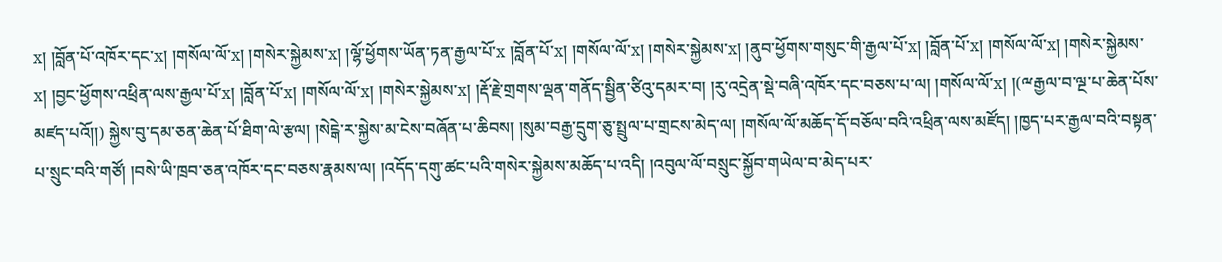x། །བློན་པོ་འཁོར་དང་x། །གསོལ་ལོ་x། །གསེར་སྐྱེམས་x། །ལྷོ་ཕྱོགས་ཡོན་ཏན་རྒྱལ་པོ་x །བློན་པོ་x། །གསོལ་ལོ་x། །གསེར་སྐྱེམས་x། །ནུབ་ཕྱོགས་གསུང་གི་རྒྱལ་པོ་x། །བློན་པོ་x། །གསོལ་ལོ་x། །གསེར་སྐྱེམས་x། །བྱང་ཕྱོགས་འཕྲིན་ལས་རྒྱལ་པོ་x། །བློན་པོ་x། །གསོལ་ལོ་x། །གསེར་སྐྱེམས་x། །རྡོ་རྗེ་གྲགས་ལྡན་གནོད་སྦྱིན་ཙིའུ་དམར་བ། །རུ་འདྲེན་སྡེ་བཞི་འཁོར་དང་བཅས་པ་ལ། །གསོལ་ལོ་x། །(ྋརྒྱལ་བ་ལྔ་པ་ཆེན་པོས་མཛད་པའོ།།) སྐྱེས་བུ་དམ་ཅན་ཆེན་པོ་ཐིག་ལེ་རྩལ། །སེངྒེ་ར་སྐྱེས་མ་ངེས་བཞོན་པ་ཆིབས། །སུམ་བརྒྱ་དྲུག་ཅུ་སྤྲུལ་པ་གྲངས་མེད་ལ། །གསོལ་ལོ་མཆོད་དོ་བཅོལ་བའི་འཕྲིན་ལས་མཛོད། །ཁྱད་པར་རྒྱལ་བའི་བསྟན་པ་སྲུང་བའི་གཙོ། །བསེ་ཡི་ཁྲབ་ཅན་འཁོར་དང་བཅས་རྣམས་ལ། །འདོད་དགུ་ཚང་པའི་གསེར་སྐྱེམས་མཆོད་པ་འདི། །འབུལ་ལོ་བསྲུང་སྐྱོབ་གཡེལ་བ་མེད་པར་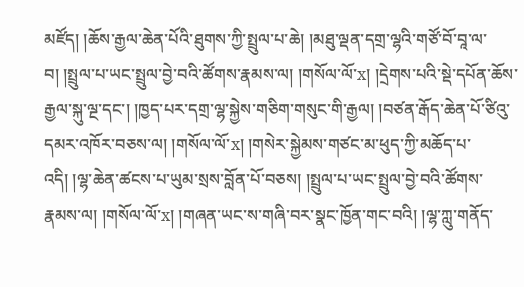མཛོད། །ཆོས་རྒྱལ་ཆེན་པོའི་ཐུགས་ཀྱི་སྤྲུལ་པ་ཆེ། །མཐུ་ལྡན་དགྲ་ལྷའི་གཙོ་བོ་བཱ་ལ་བ། །སྤྲུལ་པ་ཡང་སྤྲུལ་བྱེ་བའི་ཚོགས་རྣམས་ལ། །གསོལ་ལོ་x། །དྲེགས་པའི་སྡེ་དཔོན་ཆོས་རྒྱལ་སྐུ་ལྔ་དང་། །ཁྱད་པར་དགྲ་ལྷ་སྐྱེས་གཅིག་གསུང་གི་རྒྱལ། །བཙན་རྒོད་ཆེན་པོ་ཙིའུ་དམར་འཁོར་བཅས་ལ། །གསོལ་ལོ་x། །གསེར་སྐྱེམས་གཙང་མ་ཕུད་ཀྱི་མཆོད་པ་འདི། །ལྷ་ཆེན་ཚངས་པ་ཡུམ་སྲས་བློན་པོ་བཅས། །སྤྲུལ་པ་ཡང་སྤྲུལ་བྱེ་བའི་ཚོགས་རྣམས་ལ། །གསོལ་ལོ་x། །གཞན་ཡང་ས་གཞི་བར་སྣང་ཁྱོན་གང་བའི། །ལྷ་ཀླུ་གནོད་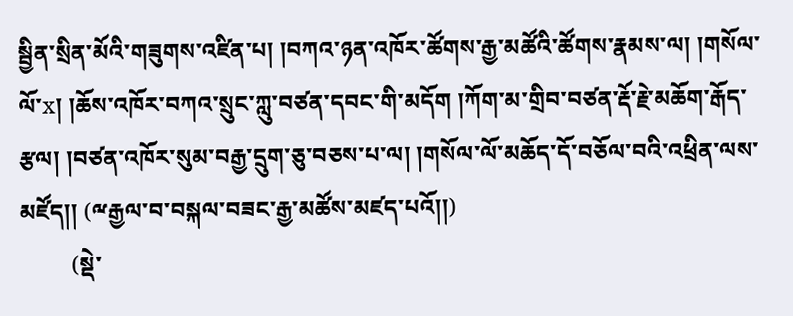སྦྱིན་སྲིན་མོའི་གཟུགས་འཛིན་པ། །བཀའ་ཉན་འཁོར་ཚོགས་རྒྱ་མཚོའི་ཚོགས་རྣམས་ལ། །གསོལ་ལོ་x། །ཆོས་འཁོར་བཀའ་སྲུང་ཀླུ་བཙན་དབང་གི་མདོག །ཀོག་མ་གྲིབ་བཙན་རྡོ་རྗེ་མཆོག་རྒོད་རྩལ། །བཙན་འཁོར་སུམ་བརྒྱ་དྲུག་ཅུ་བཅས་པ་ལ། །གསོལ་ལོ་མཆོད་དོ་བཅོལ་བའི་འཕྲིན་ལས་མཛོད།། (ྋརྒྱལ་བ་བསྐལ་བཟང་རྒྱ་མཚོས་མཛད་པའོ།།)
         (སྡེ་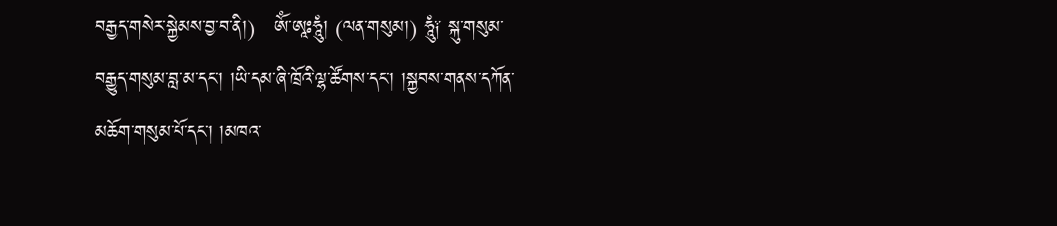བརྒྱད་གསེར་སྐྱེམས་བྱ་བ་ནི།)   ༀ་ཨཱཿཧཱུཾ། (ལན་གསུམ།) ཧཱུཾ༑ སྐུ་གསུམ་བརྒྱུད་གསུམ་བླ་མ་དང་། །ཡི་དམ་ཞི་ཁྲོའི་ལྷ་ཚོགས་དང་། །སྐྱབས་གནས་དཀོན་མཆོག་གསུམ་པོ་དང་། །མཁའ་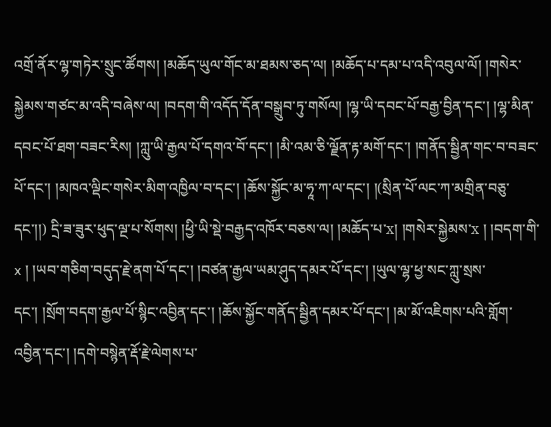འགྲོ་ནོར་ལྷ་གཏེར་སྲུང་ཚོགས། །མཆོད་ཡུལ་གོང་མ་ཐམས་ཅད་ལ། །མཆོད་པ་དམ་པ་འདི་འབུལ་ལོ། །གསེར་སྐྱེམས་གཙང་མ་འདི་བཞེས་ལ། །བདག་གི་འདོད་དོན་བསྒྲུབ་ཏུ་གསོལ། །ལྷ་ཡི་དབང་པོ་བརྒྱ་བྱིན་དང་། །ལྷ་མིན་དབང་པོ་ཐག་བཟང་རིས། །ཀླུ་ཡི་རྒྱལ་པོ་དགའ་བོ་དང་། །མི་འམ་ཅི་ལྗོན་རྟ་མགོ་དང་། །གནོད་སྦྱིན་གང་བ་བཟང་པོ་དང་། །མཁའ་ལྡིང་གསེར་མིག་འཁྱིལ་བ་དང་། །ཆོས་སྐྱོང་མ་ཧཱ་ཀ་ལ་དང་། །(སྲིན་པོ་ལང་ཀ་མགྲིན་བཅུ་དང་།།) དྲི་ཟ་ཟུར་ཕུད་ལྔ་པ་སོགས། །ཕྱི་ཡི་སྡེ་བརྒྱད་འཁོར་བཅས་ལ། །མཆོད་པ་x། །གསེར་སྐྱེམས་x ། །བདག་གི་x ། །ཡབ་གཅིག་བདུད་རྗེ་ནག་པོ་དང་། །བཙན་རྒྱལ་ཡམ་ཤུད་དམར་པོ་དང་། །ཡུལ་ལྷ་ཕྱ་སང་ཀླུ་སྲས་དང་། །སྲོག་བདག་རྒྱལ་པོ་སྙིང་འབྱིན་དང་། །ཆོས་སྐྱོང་གནོད་སྦྱིན་དམར་པོ་དང་། །མ་མོ་འཇིགས་པའི་གློག་འབྱིན་དང་། །དགེ་བསྙེན་རྡོ་རྗེ་ལེགས་པ་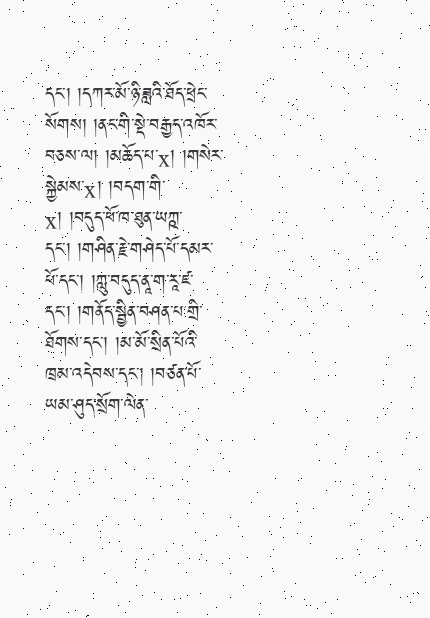དང་། །དཀར་མོ་ཉི་ཟླའི་ཐོད་ཕྲེང་སོགས། །ནང་གི་སྡེ་བརྒྱད་འཁོར་བཅས་ལ། །མཆོད་པ་x། །གསེར་སྐྱེམས་x། །བདག་གི་x། །བདུད་ཕོ་ཁ་ཐུན་ཡཀྵ་དང་། །གཤིན་རྗེ་གཤེད་པོ་དམར་པོ་དང་། །ཀླུ་བདུད་ནཱ་ག་རཱ་ཛ་དང་། །གནོད་སྦྱིན་བཤན་པ་གྲི་ཐོགས་དང་། །མ་མོ་སྲིན་པོའི་ཁྲམ་འདེབས་དང་། །བཙན་པོ་ཡམ་ཤུད་སྲོག་ལེན་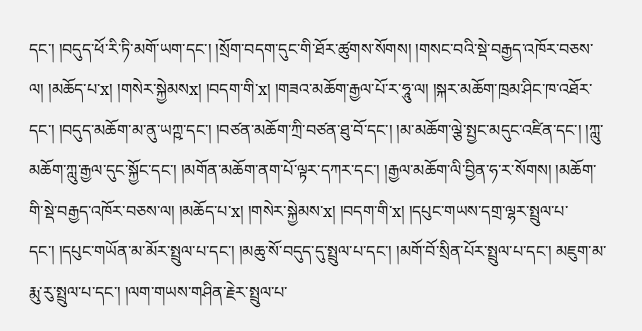དང་། །བདུད་ཕོ་རི་ཏི་མགོ་ཡག་དང་། །སྲོག་བདག་དུང་གི་ཐོར་ཚུགས་སོགས། །གསང་བའི་སྡེ་བརྒྱད་འཁོར་བཅས་ལ། །མཆོད་པ་x། །གསེར་སྐྱེམསx། །བདག་གི་x། །གཟའ་མཆོག་རྒྱལ་པོ་ར་ཧཱུ་ལ། །སྐར་མཆོག་ཁྲམ་ཤིང་ཁ་འཐོར་དང་། །བདུད་མཆོག་མ་ནུ་ཡཀྵ་དང་། །བཙན་མཆོག་ཀྲི་བཙན་ཐུ་བོ་དང་། །མ་མཆོག་ལྕེ་སྤྱང་མདུང་འཛིན་དང་། །ཀླུ་མཆོག་ཀླུ་རྒྱལ་དུང་སྐྱོང་དང་། །མགོན་མཆོག་ནག་པོ་ལྟར་དཀར་དང་། །རྒྱལ་མཆོག་ལི་བྱིན་ཧ་ར་སོགས། །མཆོག་གི་སྡེ་བརྒྱད་འཁོར་བཅས་ལ། །མཆོད་པ་x། །གསེར་སྐྱེམས་x། །བདག་གི་x། །དཔུང་གཡས་དགྲ་ལྷར་སྤྲུལ་པ་དང་། །དཔུང་གཡོན་མ་མོར་སྤྲུལ་པ་དང་། །མཆུ་སོ་བདུད་དུ་སྤྲུལ་པ་དང་། །མགོ་བོ་སྲིན་པོར་སྤྲུལ་པ་དང་། མཇུག་མ་རྨུ་རུ་སྤྲུལ་པ་དང་། །ལག་གཡས་གཤིན་རྗེར་སྤྲུལ་པ་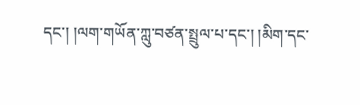དང་། །ལག་གཡོན་ཀླུ་བཙན་སྤྲུལ་པ་དང་། །མིག་དང་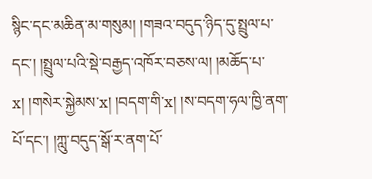སྙིང་དང་མཆིན་མ་གསུམ། །གཟའ་བདུད་ཉིད་དུ་སྤྲུལ་པ་དང་། །སྤྲུལ་པའི་སྡེ་བརྒྱད་འཁོར་བཅས་ལ། །མཆོད་པ་x། །གསེར་སྐྱེམས་x། །བདག་གི་x། །ས་བདག་ཧལ་ཁྱི་ནག་པོ་དང་། །ཀླུ་བདུད་སྒོ་ར་ནག་པོ་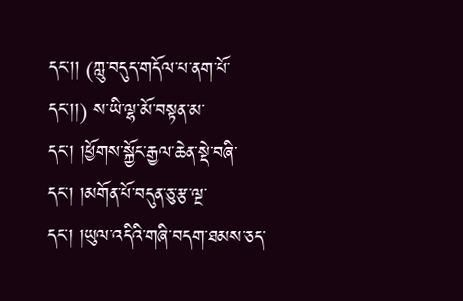དང་།། (ཀླུ་བདུད་གདོལ་པ་ནག་པོ་དང་།།) ས་ཡི་ལྷ་མོ་བསྟན་མ་དང་། །ཕྱོགས་སྐྱོང་རྒྱལ་ཆེན་སྡེ་བཞི་དང་། །མགོན་པོ་བདུན་ཅུ་རྩ་ལྔ་དང་། །ཡུལ་འདིའི་གཞི་བདག་ཐམས་ཅད་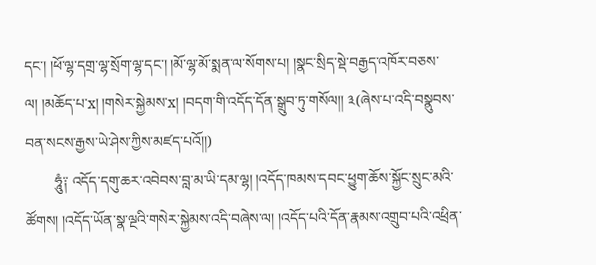དང་། །ཕོ་ལྷ་དགྲ་ལྷ་སྲོག་ལྷ་དང་། །མོ་ལྷ་མོ་སྨན་ལ་སོགས་པ། །སྣང་སྲིད་སྡེ་བརྒྱད་འཁོར་བཅས་ལ། །མཆོད་པ་x། །གསེར་སྐྱེམས་x། །བདག་གི་འདོད་དོན་སྒྲུབ་ཏུ་གསོལ།། ༣(ཞེས་པ་འདི་བསྣུབས་བན་སངས་རྒྱས་ཡེ་ཤེས་ཀྱིས་མཛད་པའོ།།)
        ཧཱུཾ༑ འདོད་དགུ་ཆར་འབེབས་བླ་མ་ཡི་དམ་ལྷ། །འདོད་ཁམས་དབང་ཕྱུག་ཆོས་སྐྱོང་སྲུང་མའི་ཚོགས། །འདོད་ཡོན་སྣ་ལྔའི་གསེར་སྐྱེམས་འདི་བཞེས་ལ། །འདོད་པའི་དོན་རྣམས་འགྲུབ་པའི་འཕྲིན་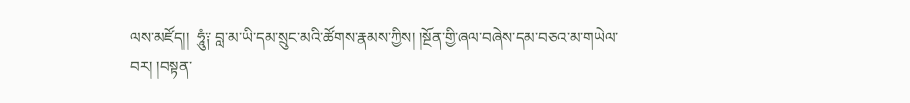ལས་མཛོད།།  ཧཱུཾ༑ བླ་མ་ཡི་དམ་སྲུང་མའི་ཚོགས་རྣམས་ཀྱིས། །སྔོན་གྱི་ཞལ་བཞེས་དམ་བཅའ་མ་གཡེལ་བར། །བསྟན་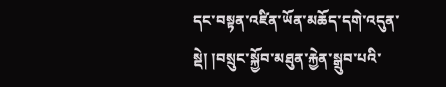དང་བསྟན་འཛིན་ཡོན་མཆོད་དགེ་འདུན་སྡེ། །བསྲུང་སྐྱོབ་མཐུན་རྐྱེན་སྒྲུབ་པའི་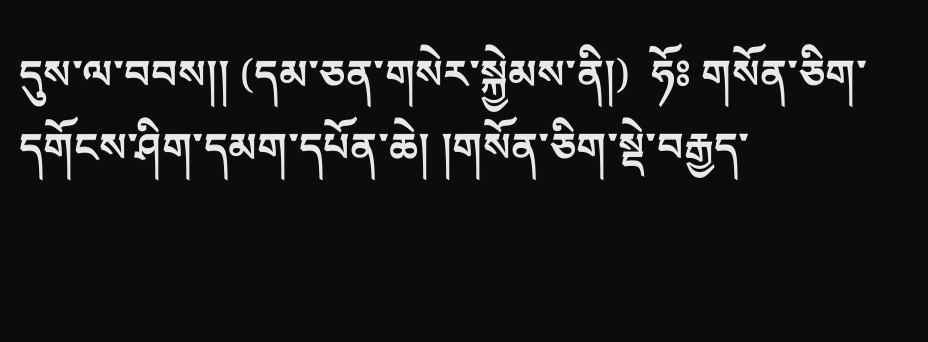དུས་ལ་བབས།། (དམ་ཅན་གསེར་སྐྱེམས་ནི།)  ཧོཿ གསོན་ཅིག་དགོངས་ཤིག་དམག་དཔོན་ཆེ། །གསོན་ཅིག་སྡེ་བརྒྱད་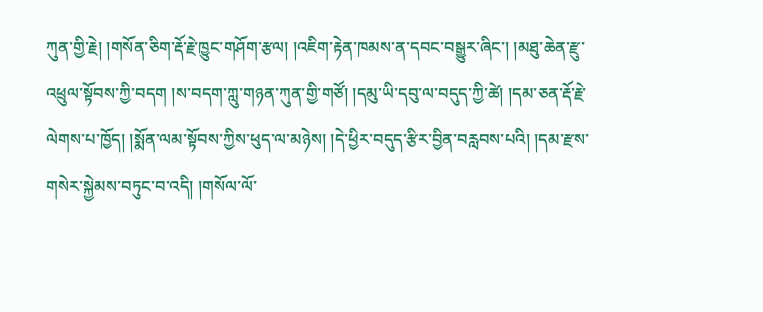ཀུན་གྱི་རྗེ། །གསོན་ཅིག་རྡོ་རྗེ་ཁྱུང་གཤོག་རྩལ། །འཇིག་རྟེན་ཁམས་ན་དབང་བསྒྱུར་ཞིང་། །མཐུ་ཆེན་རྫུ་འཕྲུལ་སྟོབས་ཀྱི་བདག །ས་བདག་ཀླུ་གཉན་ཀུན་གྱི་གཙོ། །དམུ་ཡི་དབུ་ལ་བདུད་ཀྱི་ཚེ། །དམ་ཅན་རྡོ་རྗེ་ལེགས་པ་ཁྱོད། །སྨོན་ལམ་སྟོབས་ཀྱིས་ཕུད་ལ་མཉེས། །དེ་ཕྱིར་བདུད་རྩིར་བྱིན་བརླབས་པའི། །དམ་རྫས་གསེར་སྐྱེམས་བཏུང་བ་འདི། །གསོལ་ལོ་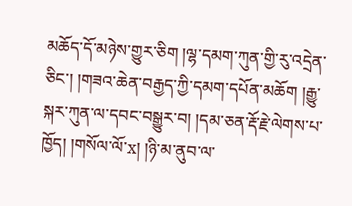མཆོད་དོ་མཉེས་གྱུར་ཅིག །ལྷ་དམག་ཀུན་གྱི་རུ་འདྲེན་ཅིང་། །གཟའ་ཆེན་བརྒྱད་ཀྱི་དམག་དཔོན་མཆོག །རྒྱུ་སྐར་ཀུན་ལ་དབང་བསྒྱུར་བ། །དམ་ཅན་རྡོ་རྗེ་ལེགས་པ་ཁྱོད། །གསོལ་ལོ་x། །ཉི་མ་ནུབ་ལ་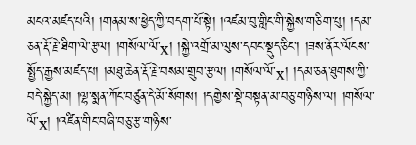མངའ་མཛད་པའི། །གནམ་ས་ཕྱེད་ཀྱི་བདག་པོ་སྟེ། །འཛམ་བུ་གླིང་གི་སྐྱེས་གཅིག་པུ། །དམ་ཅན་རྡོ་རྗེ་ཐིག་ལེ་རྩལ། །གསོལ་ལོ་x། །སྐྱེ་འགྲོ་མ་ལུས་དབང་སྡུད་ཅིང་། །ཟས་ནོར་ལོངས་སྤྱོད་རྒྱས་མཛད་པ། །མཐུ་ཆེན་རྡོ་རྗེ་བསམ་གྲུབ་རྩལ། །གསོལ་ལོ་x། །དམ་ཅན་ཐུགས་ཀྱི་བདེ་སྐྱེད་མ། །ལྷ་སྨན་ཀོང་བཙུན་དེ་མོ་སོགས། །དགྱེས་སྡེ་བསྟན་མ་བཅུ་གཉིས་ལ། །གསོལ་ལོ་x། །འཛིན་གིང་བཞི་བཅུ་རྩ་གཉིས་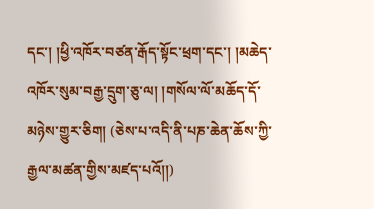དང་། །ཕྱི་འཁོར་བཙན་རྒོད་སྟོང་ཕྲག་དང་། །མཆེད་འཁོར་སུམ་བརྒྱ་དྲུག་ཅུ་ལ། །གསོལ་ལོ་མཆོད་དོ་མཉེས་གྱུར་ཅིག། (ཅེས་པ་འདི་ནི་པཎ་ཆེན་ཆོས་ཀྱི་རྒྱལ་མཚན་གྱིས་མཛད་པའོ།།)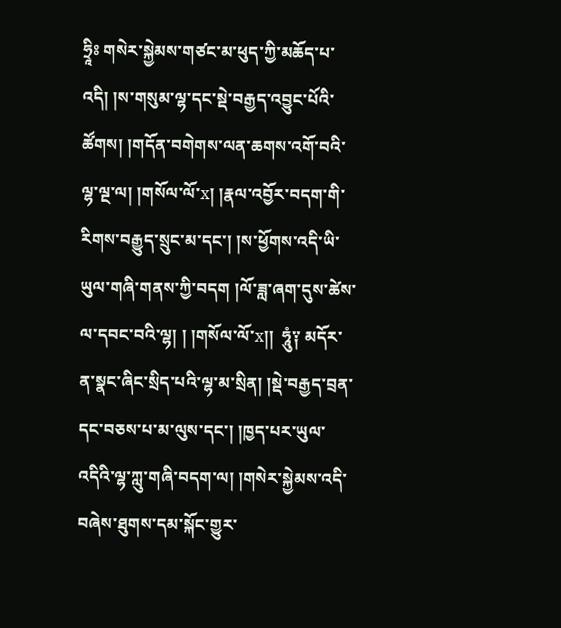ཧྲཱིཿ གསེར་སྐྱེམས་གཙང་མ་ཕུད་ཀྱི་མཆོད་པ་འདི། །ས་གསུམ་ལྷ་དང་སྡེ་བརྒྱད་འབྱུང་པོའི་ཚོགས། །གདོན་བགེགས་ལན་ཆགས་འགོ་བའི་ལྷ་ལྔ་ལ། །གསོལ་ལོ་x། །རྣལ་འབྱོར་བདག་གི་རིགས་བརྒྱུད་སྲུང་མ་དང་། །ས་ཕྱོགས་འདི་ཡི་ཡུལ་གཞི་གནས་ཀྱི་བདག །ལོ་ཟླ་ཞག་དུས་ཚེས་ལ་དབང་བའི་ལྷ། ། །གསོལ་ལོ་x།།  ཧཱུཾ༑ མདོར་ན་སྣང་ཞིང་སྲིད་པའི་ལྷ་མ་སྲིན། །སྡེ་བརྒྱད་བྲན་དང་བཅས་པ་མ་ལུས་དང་། །ཁྱད་པར་ཡུལ་འདིའི་ལྷ་ཀླུ་གཞི་བདག་ལ། །གསེར་སྐྱེམས་འདི་བཞེས་ཐུགས་དམ་སྐོང་གྱུར་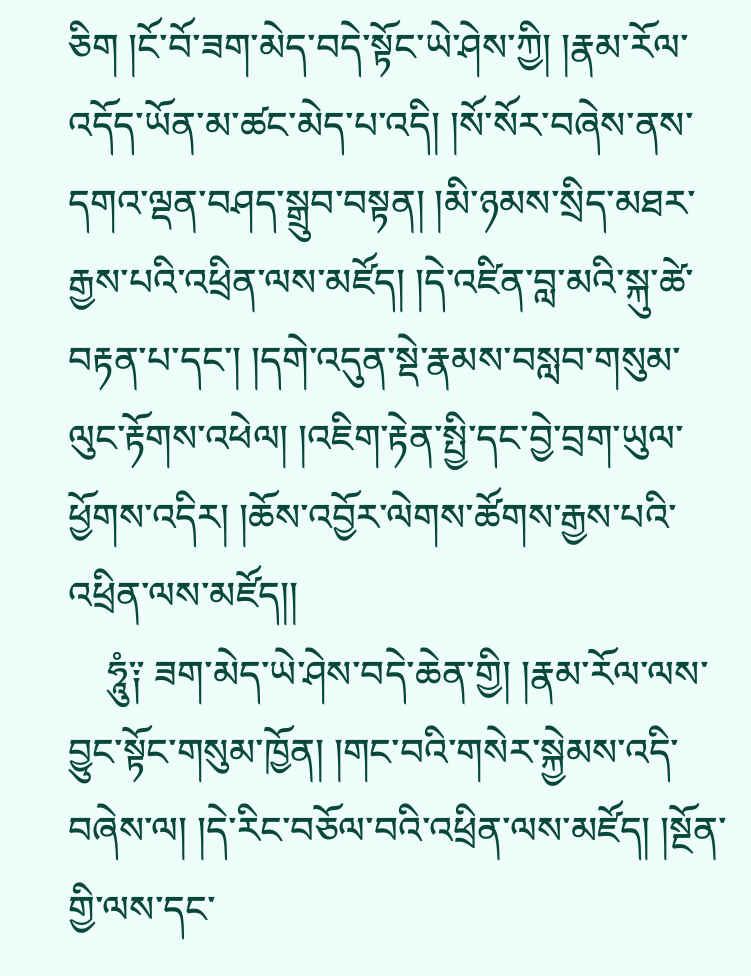ཅིག །ངོ་བོ་ཟག་མེད་བདེ་སྟོང་ཡེ་ཤེས་ཀྱི། །རྣམ་རོལ་འདོད་ཡོན་མ་ཚང་མེད་པ་འདི། །སོ་སོར་བཞེས་ནས་དགའ་ལྡན་བཤད་སྒྲུབ་བསྟན། །མི་ཉམས་སྲིད་མཐར་རྒྱས་པའི་འཕྲིན་ལས་མཛོད། །དེ་འཛིན་བླ་མའི་སྐུ་ཚེ་བརྟན་པ་དང་། །དགེ་འདུན་སྡེ་རྣམས་བསླབ་གསུམ་ལུང་རྟོགས་འཕེལ། །འཇིག་རྟེན་སྤྱི་དང་བྱེ་བྲག་ཡུལ་ཕྱོགས་འདིར། །ཆོས་འབྱོར་ལེགས་ཚོགས་རྒྱས་པའི་འཕྲིན་ལས་མཛོད།།
    ཧཱུཾ༑ ཟག་མེད་ཡེ་ཤེས་བདེ་ཆེན་གྱི། །རྣམ་རོལ་ལས་བྱུང་སྟོང་གསུམ་ཁྱོན། །གང་བའི་གསེར་སྐྱེམས་འདི་བཞེས་ལ། །དེ་རིང་བཅོལ་བའི་འཕྲིན་ལས་མཛོད། །སྔོན་གྱི་ལས་དང་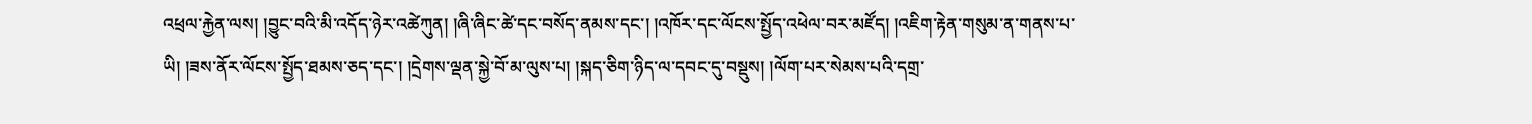འཕྲལ་རྐྱེན་ལས། །བྱུང་བའི་མི་འདོད་ཉེར་འཚེཀུན། །ཞི་ཞིང་ཚེ་དང་བསོད་ནམས་དང་། །འཁོར་དང་ལོངས་སྤྱོད་འཕེལ་བར་མཛོད། །འཇིག་རྟེན་གསུམ་ན་གནས་པ་ཡི། །ཟས་ནོར་ལོངས་སྤྱོད་ཐམས་ཅད་དང་། །དྲེགས་ལྡན་སྐྱེ་བོ་མ་ལུས་པ། །སྐད་ཅིག་ཉིད་ལ་དབང་དུ་བསྡུས། །ལོག་པར་སེམས་པའི་དགྲ་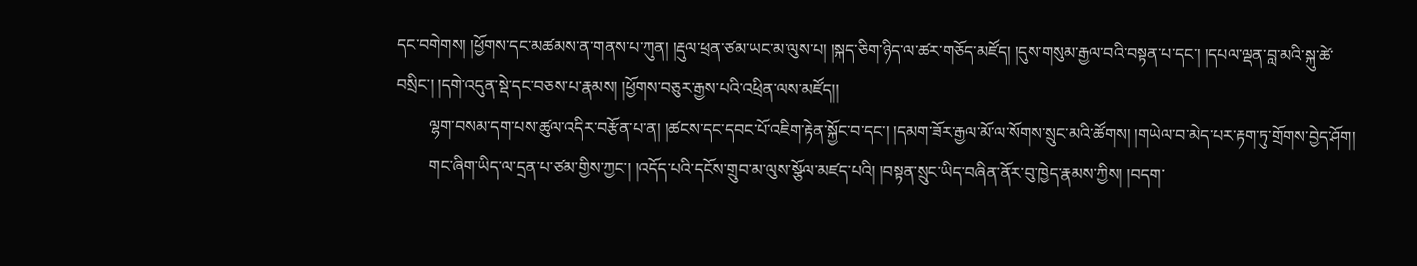དང་བགེགས། །ཕྱོགས་དང་མཚམས་ན་གནས་པ་ཀུན། །རྡུལ་ཕྲན་ཙམ་ཡང་མ་ལུས་པ། །སྐད་ཅིག་ཉིད་ལ་ཚར་གཅོད་མཛོད། །དུས་གསུམ་རྒྱལ་བའི་བསྟན་པ་དང་། །དཔལ་ལྡན་བླ་མའི་སྐུ་ཚེ་བསྲིང་། །དགེ་འདུན་སྡེ་དང་བཅས་པ་རྣམས། །ཕྱོགས་བཅུར་རྒྱས་པའི་འཕྲིན་ལས་མཛོད།།
        ལྷག་བསམ་དག་པས་ཚུལ་འདིར་བརྩོན་པ་ན། །ཚངས་དང་དབང་པོ་འཇིག་རྟེན་སྐྱོང་བ་དང་། །དམག་ཟོར་རྒྱལ་མོ་ལ་སོགས་སྲུང་མའི་ཚོགས། །གཡེལ་བ་མེད་པར་རྟག་ཏུ་གྲོགས་བྱེད་ཤོག།
        གང་ཞིག་ཡིད་ལ་དྲན་པ་ཙམ་གྱིས་ཀྱང་། །འདོད་པའི་དངོས་གྲུབ་མ་ལུས་སྩོལ་མཛད་པའི། །བསྟན་སྲུང་ཡིད་བཞིན་ནོར་བུ་ཁྱེད་རྣམས་ཀྱིས། །བདག་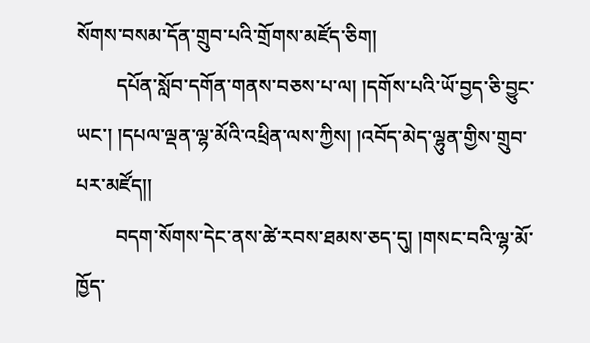སོགས་བསམ་དོན་གྲུབ་པའི་གྲོགས་མཛོད་ཅིག།
        དཔོན་སློབ་དགོན་གནས་བཅས་པ་ལ། །དགོས་པའི་ཡོ་བྱད་ཅི་བྱུང་ཡང་། །དཔལ་ལྡན་ལྷ་མོའི་འཕྲིན་ལས་ཀྱིས། །འབོད་མེད་ལྷུན་གྱིས་གྲུབ་པར་མཛོད།།
        བདག་སོགས་དེང་ནས་ཚེ་རབས་ཐམས་ཅད་དུ། །གསང་བའི་ལྷ་མོ་ཁྱོད་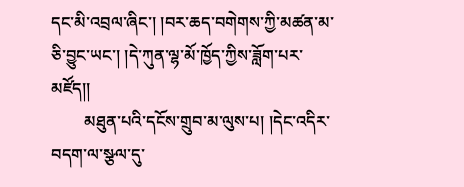དང་མི་འབྲལ་ཞིང་། །བར་ཆད་བགེགས་ཀྱི་མཚན་མ་ཅི་བྱུང་ཡང་། །དེ་ཀུན་ལྷ་མོ་ཁྱོད་ཀྱིས་ཟློག་པར་མཛོད།།
        མཐུན་པའི་དངོས་གྲུབ་མ་ལུས་པ། །དེང་འདིར་བདག་ལ་སྩལ་དུ་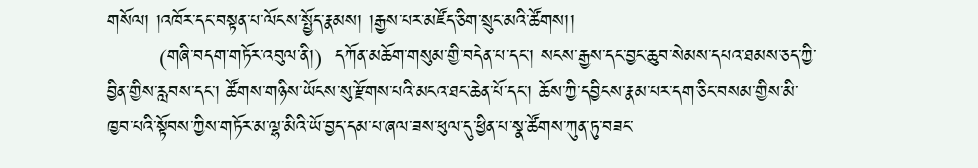གསོལ། །འཁོར་དང་བསྟན་པ་ལོངས་སྤྱོད་རྣམས། །རྒྱས་པར་མཛོད་ཅིག་སྲུང་མའི་ཚོགས།།
        (གཞི་བདག་གཏོར་འབུལ་ནི།)  དཀོན་མཆོག་གསུམ་གྱི་བདེན་པ་དང་། སངས་རྒྱས་དང་བྱང་ཆུབ་སེམས་དཔའ་ཐམས་ཅད་ཀྱི་བྱིན་གྱིས་རླབས་དང་། ཚོགས་གཉིས་ཡོངས་སུ་རྫོགས་པའི་མངའ་ཐང་ཆེན་པོ་དང་། ཆོས་ཀྱི་དབྱིངས་རྣམ་པར་དག་ཅིང་བསམ་གྱིས་མི་ཁྱབ་པའི་སྟོབས་ཀྱིས་གཏོར་མ་ལྷ་མིའི་ཡོ་བྱད་དམ་པ་ཞལ་ཟས་ཕུལ་དུ་ཕྱིན་པ་སྣ་ཚོགས་ཀུན་ཏུ་བཟང་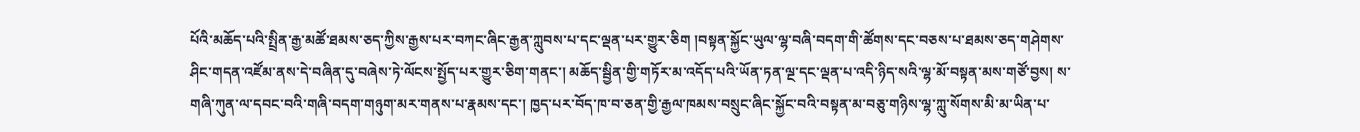པོའི་མཆོད་པའི་སྤྲིན་རྒྱ་མཚོ་ཐམས་ཅད་ཀྱིས་རྒྱས་པར་བཀང་ཞིང་རྒྱན་ཀླུབས་པ་དང་ལྡན་པར་གྱུར་ཅིག །བསྟན་སྐྱོང་ཡུལ་ལྷ་བཞི་བདག་གི་ཚོགས་དང་བཅས་པ་ཐམས་ཅད་གཤེགས་ཤིང་གདན་འཛོམ་ནས་དེ་བཞིན་དུ་བཞེས་ཏེ་ལོངས་སྤྱོད་པར་གྱུར་ཅིག་གནང་། མཆོད་སྦྱིན་གྱི་གཏོར་མ་འདོད་པའི་ཡོན་ཏན་ལྔ་དང་ལྡན་པ་འདི་ཉིད་སའི་ལྷ་མོ་བསྟན་མས་གཙོ་བྱས། ས་གཞི་ཀུན་ལ་དབང་བའི་གཞི་བདག་གཉུག་མར་གནས་པ་རྣམས་དང་། ཁྱད་པར་བོད་ཁ་བ་ཅན་གྱི་རྒྱལ་ཁམས་བསྲུང་ཞིང་སྐྱོང་བའི་བསྟན་མ་བཅུ་གཉིས་ལྷ་ཀླུ་སོགས་མི་མ་ཡིན་པ་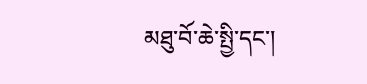མཐུ་བོ་ཆེ་སྤྱི་དང་།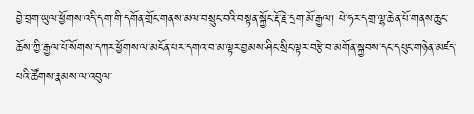བྱེ་བྲག་ཡུལ་ཕྱོགས་འདི་དག་གི་དགོན་གྲོང་གནས་མལ་བསྲུང་བའི་བསྟན་སྐྱོང་རྡོ་རྗེ་དྲག་མོ་རྒྱལ། པེ་ཧར་དགྲ་ལྷ་ཆེན་པོ་གནས་ཆུང་ཆོས་ཀྱི་རྒྱལ་པོ་སོགས་དཀར་ཕྱོགས་ལ་མངོན་པར་དགའ་བ་མ་ལྟར་བྱམས་ཤིང་སྲིང་ལྟར་བརྩེ་བ་མགོན་སྐྱབས་དང་དཔུང་གཉེན་མཛད་པའི་ཚོགས་རྣམས་ལ་འབུལ་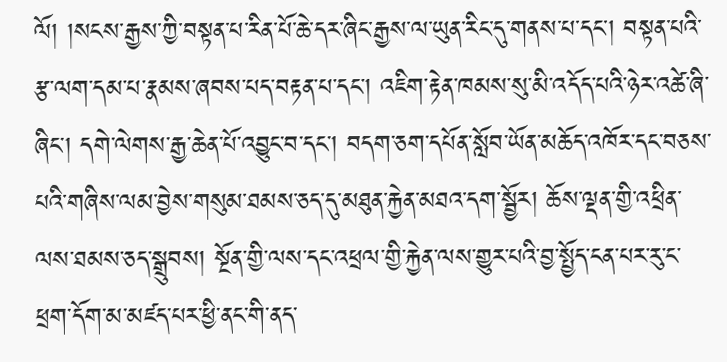ལོ། །སངས་རྒྱས་ཀྱི་བསྟན་པ་རིན་པོ་ཆེ་དར་ཞིང་རྒྱས་ལ་ཡུན་རིང་དུ་གནས་པ་དང་། བསྟན་པའི་རྩ་ལག་དམ་པ་རྣམས་ཞབས་པད་བརྟན་པ་དང་། འཇིག་རྟེན་ཁམས་སུ་མི་འདོད་པའི་ཉེར་འཚེ་ཞི་ཞིང་། དགེ་ལེགས་རྒྱ་ཆེན་པོ་འབྱུང་བ་དང་། བདག་ཅག་དཔོན་སློབ་ཡོན་མཆོད་འཁོར་དང་བཅས་པའི་གཞིས་ལམ་བྱེས་གསུམ་ཐམས་ཅད་དུ་མཐུན་རྐྱེན་མཐའ་དག་སྦྱོར། ཆོས་ལྡན་གྱི་འཕྲིན་ལས་ཐམས་ཅད་སྒྲུབས། སྔོན་གྱི་ལས་དང་འཕྲལ་གྱི་རྐྱེན་ལས་གྱུར་པའི་བྱ་སྤྱོད་ངན་པར་རུ་ང་ཕྲག་དོག་མ་མཛད་པར་ཕྱི་ནང་གི་ནད་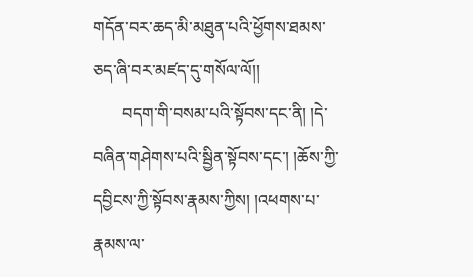གདོན་བར་ཆད་མི་མཐུན་པའི་ཕྱོགས་ཐམས་ཅད་ཞི་བར་མཛད་དུ་གསོལ་ལོ།།
       བདག་གི་བསམ་པའི་སྟོབས་དང་ནི། །དེ་བཞིན་གཤེགས་པའི་སྦྱིན་སྟོབས་དང་། །ཆོས་ཀྱི་དབྱིངས་ཀྱི་སྟོབས་རྣམས་ཀྱིས། །འཕགས་པ་རྣམས་ལ་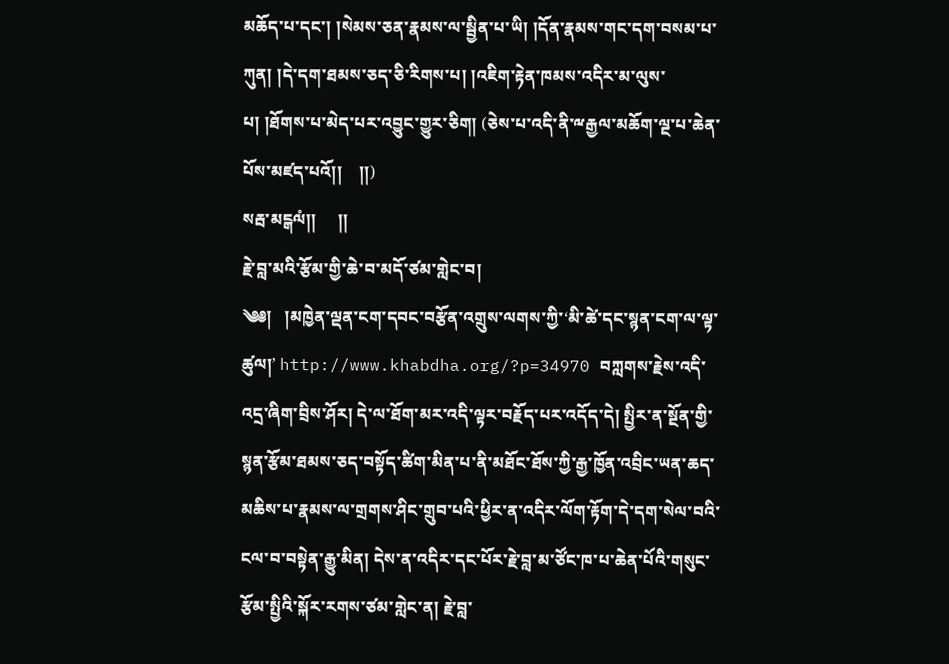མཆོད་པ་དང་། །སེམས་ཅན་རྣམས་ལ་སྦྱིན་པ་ཡི། །དོན་རྣམས་གང་དག་བསམ་པ་ཀུན། །དེ་དག་ཐམས་ཅད་ཅི་རིགས་པ། །འཇིག་རྟེན་ཁམས་འདིར་མ་ལུས་པ། །ཐོགས་པ་མེད་པར་འབྱུང་གྱུར་ཅིག། (ཅེས་པ་འདི་ནི་ྋརྒྱལ་མཆོག་ལྔ་པ་ཆེན་པོས་མཛད་པའོ།།    །།)
སརྦ་མངྒལཾ།།     །།
རྗེ་བླ་མའི་རྩོམ་གྱི་ཆེ་བ་མདོ་ཙམ་གླེང་བ།
༄༅།   །མཁྱེན་ལྡན་ངག་དབང་བརྩོན་འགྲུས་ལགས་ཀྱི་‘མི་ཚེ་དང་སྙན་ངག་ལ་ལྟ་ཚུལ།’ http://www.khabdha.org/?p=34970 བཀླགས་རྗེས་འདི་འདྲ་ཞིག་བྲིས་ཤོར། དེ་ལ་ཐོག་མར་འདི་ལྟར་བརྗོད་པར་འདོད་དེ། སྤྱིར་ན་སྔོན་གྱི་སྙན་རྩོམ་ཐམས་ཅད་བསྟོད་ཚིག་མིན་པ་ནི་མཐོང་ཐོས་ཀྱི་རྒྱ་ཁྱོན་འབྲིང་ཡན་ཆད་མཆིས་པ་རྣམས་ལ་གྲགས་ཤིང་གྲུབ་པའི་ཕྱིར་ན་འདིར་ལོག་རྟོག་དེ་དག་སེལ་བའི་ངལ་བ་བསྟེན་རྒྱུ་མིན། དེས་ན་འདིར་དང་པོར་རྗེ་བླ་མ་ཙོང་ཁ་པ་ཆེན་པོའི་གསུང་རྩོམ་སྤྱིའི་སྐོར་རགས་ཙམ་གླེང་ན། རྗེ་བླ་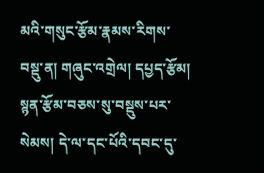མའི་གསུང་རྩོམ་རྣམས་རིགས་བསྡུ་ན། གཞུང་འགྲེལ། དཔྱད་རྩོམ། སྙན་རྩོམ་བཅས་སུ་བསྡུས་པར་སེམས། དེ་ལ་དང་པོའི་དབང་དུ་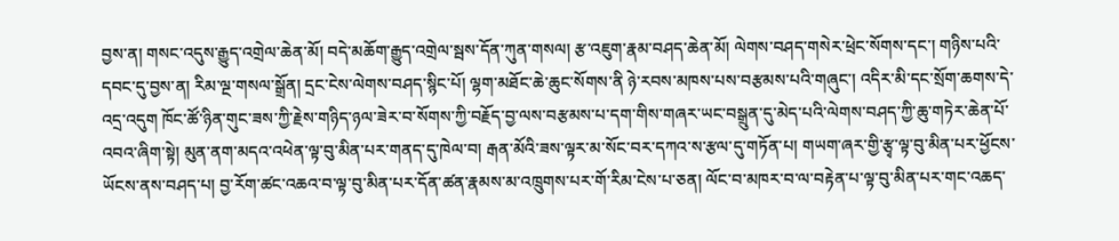བྱས་ན། གསང་འདུས་རྒྱུད་འགྲེལ་ཆེན་མོ། བདེ་མཆོག་རྒྱུད་འགྲེལ་སྦས་དོན་ཀུན་གསལ། རྩ་འཇུག་རྣམ་བཤད་ཆེན་མོ། ལེགས་བཤད་གསེར་ཕྲེང་སོགས་དང་། གཉིས་པའི་དབང་དུ་བྱས་ན། རིམ་ལྔ་གསལ་སྒྲོན། དྲང་ངེས་ལེགས་བཤད་སྙིང་པོ། ལྷག་མཐོང་ཆེ་ཆུང་སོགས་ནི ཉེ་རབས་མཁས་པས་བརྩམས་པའི་གཞུང་། འདིར་མི་དང་སྲོག་ཆགས་དེ་འདྲ་འདུག ཁོང་ཚོ་ཉིན་གུང་ཟས་ཀྱི་རྗེས་གཉིད་ཉལ་ཟེར་བ་སོགས་ཀྱི་བརྗོད་བྱ་ལས་བརྩམས་པ་དག་གིས་གཞར་ཡང་བསྒྲུན་དུ་མེད་པའི་ལེགས་བཤད་ཀྱི་ཆུ་གཏེར་ཆེན་པོ་འབའ་ཞིག་སྟེ། མུན་ནག་མདའ་འཕེན་ལྟ་བུ་མིན་པར་གནད་དུ་ཁེལ་བ། རྒན་མོའི་ཟས་ལྟར་མ་སོང་བར་དཀའ་ས་རྩལ་དུ་གཏོན་པ། གཡག་ཞར་གྱི་རྩྭ་ལྟ་བུ་མིན་པར་ཕྱོངས་ཡོངས་ནས་བཤད་པ། བྱ་རོག་ཚང་འཆའ་བ་ལྟ་བུ་མིན་པར་དོན་ཚན་རྣམས་མ་འཁྲུགས་པར་གོ་རིམ་ངེས་པ་ཅན། ལོང་བ་མཁར་བ་ལ་བརྟེན་པ་ལྟ་བུ་མིན་པར་གང་འཆད་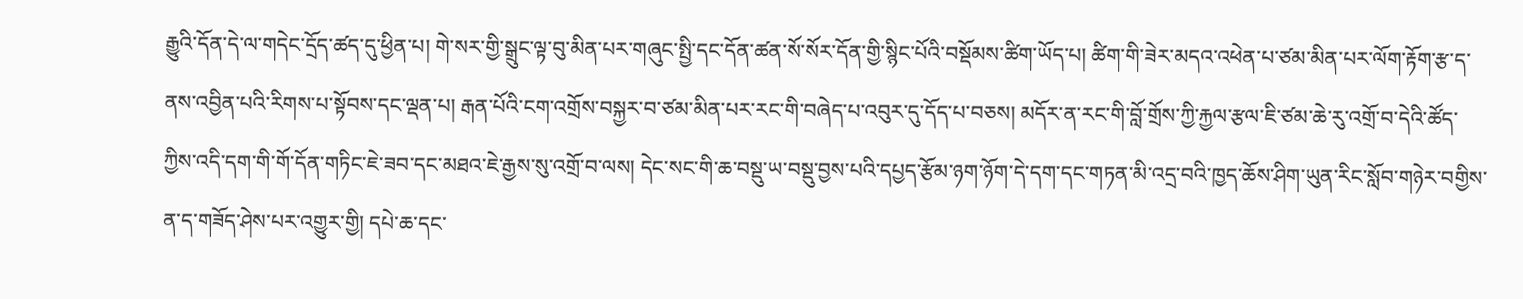རྒྱུའི་དོན་དེ་ལ་གདེང་དྲོད་ཚད་དུ་ཕྱིན་པ། གེ་སར་གྱི་སྒྲུང་ལྟ་བུ་མིན་པར་གཞུང་སྤྱི་དང་དོན་ཚན་སོ་སོར་དོན་གྱི་སྙིང་པོའི་བསྡོམས་ཚིག་ཡོད་པ། ཚིག་གི་ཟེར་མདའ་འཕེན་པ་ཙམ་མིན་པར་ལོག་རྟོག་རྩ་ད་ནས་འབྱིན་པའི་རིགས་པ་སྟོབས་དང་ལྡན་པ། རྒན་པོའི་ངག་འགྲོས་བསྐྱར་བ་ཙམ་མིན་པར་རང་གི་བཞེད་པ་འབུར་དུ་དོད་པ་བཅས། མདོར་ན་རང་གི་བློ་གྲོས་ཀྱི་རྐྱལ་རྩལ་ཇི་ཙམ་ཆེ་རུ་འགྲོ་བ་དེའི་ཚོད་ཀྱིས་འདི་དག་གི་གོ་དོན་གཏིང་ཇེ་ཟབ་དང་མཐའ་ཇེ་རྒྱས་སུ་འགྲོ་བ་ལས། དེང་སང་གི་ཆ་བསྡུ་ཡ་བསྡུ་བྱས་པའི་དཔྱད་རྩོམ་ཉག་ཉོག་དེ་དག་དང་གཏན་མི་འདྲ་བའི་ཁྱད་ཆོས་ཤིག་ཡུན་རིང་སློབ་གཉེར་བགྱིས་ན་ད་གཟོད་ཤེས་པར་འགྱུར་གྱི། དཔེ་ཆ་དང་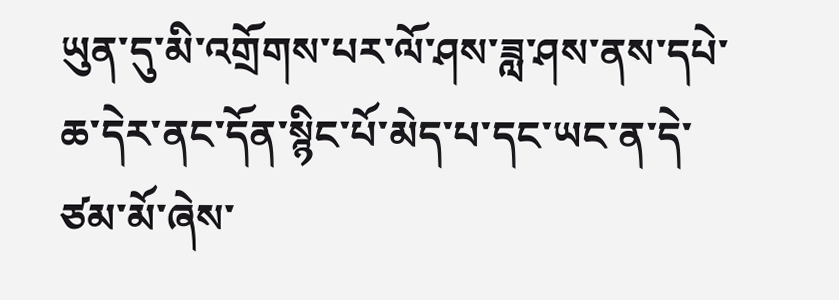ཡུན་དུ་མི་འགྲོགས་པར་ལོ་ཤས་ཟླ་ཤས་ནས་དཔེ་ཆ་དེར་ནང་དོན་སྙིང་པོ་མེད་པ་དང་ཡང་ན་དེ་ཙམ་མོ་ཞེས་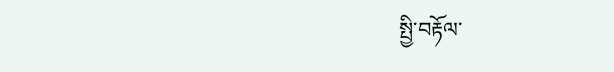སྤྱི་བརྟོལ་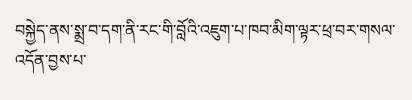བསྐྱེད་ནས་སྨྲ་བ་དག་ནི་རང་གི་བློའི་འཇུག་པ་ཁབ་མིག་ལྟར་ཕྲ་བར་གསལ་འདོན་བྱས་པ་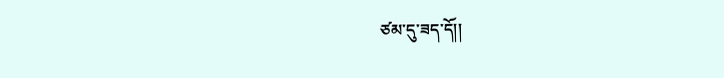ཙམ་དུ་ཟད་དོ།།